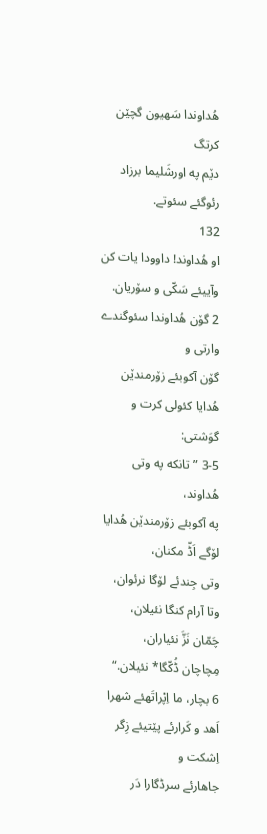هُداوندا سَهیون گچێن کرتگ
دێم په اورشَلیما برزاد رئوگئے سئوتے.
132
او هُداوند! داوودا یات کن وآییئے سَکّی و سۆریان.
2 گۆن هُداوندا سئوگندے وارتی و
گۆن آکوبئے زۆرمندێن هُدایا کئولی کرت و گوَشتی:
3-5 ”تانکه په وتی هُداوند،
په آکوبئے زۆرمندێن هُدایا لۆگے اَڈّ مکنان،
وتی جِندئے لۆگا نرئوان،
وتا آرام کنگا نئیلان،
چَمّان نَزَّ نئیاران،
مِچاچان ڈُکّگا* نئیلان.“
6 بچار، ما اِپْراتَهئے شهرا اَهد و کَرارئے پێتیئے زِگر اِشکت و
جاهارئے سرڈگارا دَر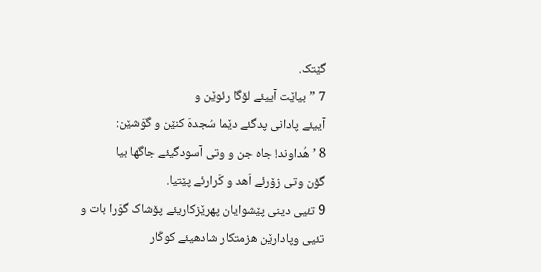گێتک.
7 ”بیاێت آییئے لۆگا رئوێن و
آییئے پادانی پدگئے دێما سُجدهَ کنێن و گوَشێن:
8 ’هُداوند! جاه جن و وتی آسودگیئے جاگها بیا
گۆن وتی زۆرئے اَهد و کَرارئے پێتیا.
9 تئیی دینی پێشوایان پهرێزکاریئے پۆشاک گوَرا بات و
تئیی وپادارێن هزمتکار شادهیئے کوکّار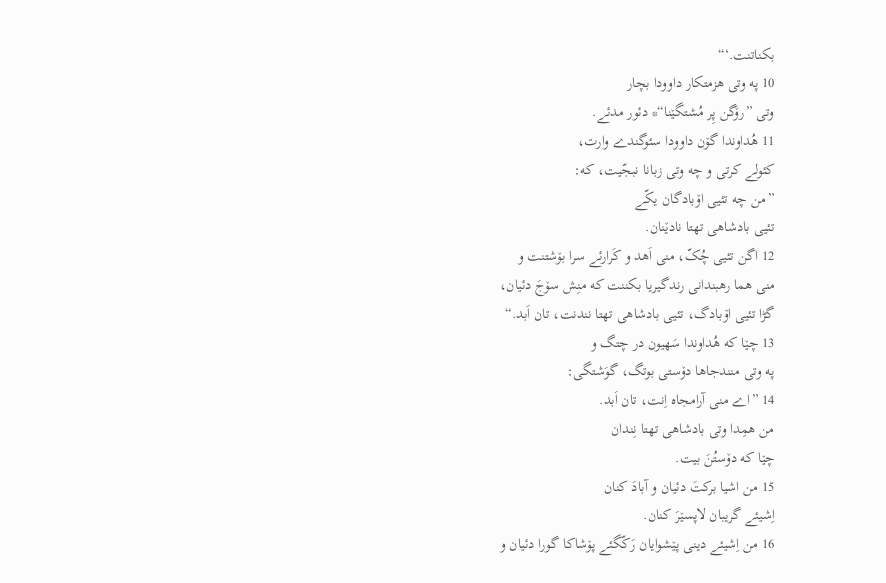بکناتنت.‘“
10 په وتی هزمتکار داوودا بچار
وتی ”رۆگن پِر مُشتگێنا“* دئور مدئے.
11 هُداوندا گۆن داوودا سئوگندے وارت،
کئولے کرتی و چه وتی زبانا نبجّیت، که:
”من چه تئیی اۆبادگان یکّے
تئیی بادشاهی تهتا نادێنان.
12 اگن تئیی چُکّ، منی اَهد و کَرارئے سرا بۆشتنت و
منی هما رهبندانی رندگیریا بکننت که منِش سۆجَ دئیان،
گڑا تئیی اۆبادگ، تئیی بادشاهی تهتا نندنت، تان اَبد.“
13 چێا که هُداوندا سَهیون در چتگ و
په وتی منندجاها دۆستی بوتگ، گوَشتگی:
14 ”اے منی آرامجاه اِنت، تان اَبد.
من همِدا وتی بادشاهی تهتا نِندان
چێا که دۆستُنَ بیت.
15 من اشیا برکتَ دئیان و آبادَ کنان
اِشیئے گریبان لاپسێرَ کنان.
16 من اِشیئے دینی پێشوایان رَکّگئے پۆشاکا گورا دئیان و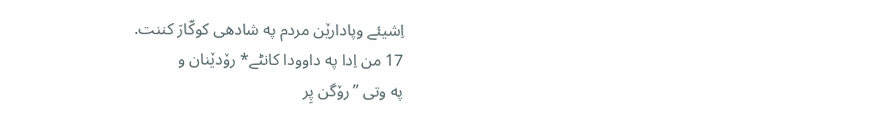اِشیئے وپادارێن مردم په شادهی کوکّارَ کننت.
17 من اِدا په داوودا کانٹے* رۆدێنان و
په وتی ”رۆگن پِر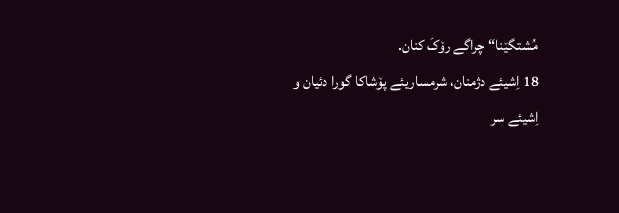مُشتگێنا“ چراگے رۆکَ کنان.
18 اِشیئے دژمنان، شرمساریئے پۆشاکا گورا دئیان و
اِشیئے سر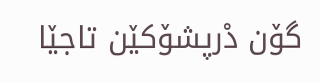گۆن دْرپشۆکێن تاجێا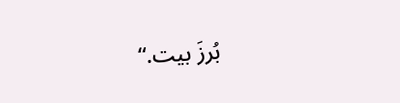بُرزَ بیت.“